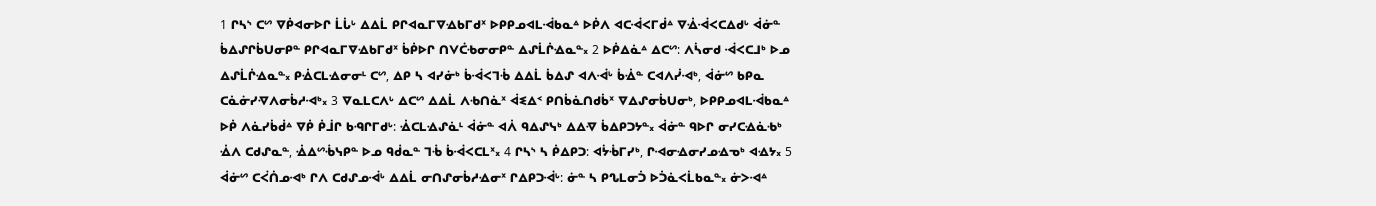1 ᒋᓴᔅ ᑕᔥ ᐁᑮᐊᓂᐅᒋ ᒫᒑᒡ ᐃᐃᒫ ᑭᒋᐊᓇᒥᐁᐎᑲᒥᑯᕽ ᐅᑭᑭᓄᐊᒪᐙᑲᓇᐞ ᐅᑮᐱ ᐊᑕᐙᐸᒥᑰᐞ ᐁᐐᐙᐸᑕᐃᑯᒡ ᐋᓃᓐ ᑳᐃᔑᒋᑳᑌᓂᑭᓐ ᑭᒋᐊᓇᒥᐁᐎᑲᒥᑯᕽ ᑳᑮᐅᒋ ᑎᐯᑖᑾᓂᓂᑭᓐ ᐃᔑᒫᒌᐎᓇᓐ᙮ 2 ᐅᑮᐃᓈᐞ ᐃᑕᔥ: ᐱᓵᓂᑯ ᐙᐸᑕᒧᒃ ᐅᓄ ᐃᔑᒫᒌᐎᓇᓐ᙮ ᑭᐐᑕᒪᐎᓂᓂᒻ ᑕᔥ, ᐃᑭ ᓴ ᐊᓯᓃᒃ ᑳᐙᐸᒣᒀ ᐃᐃᒫ ᑳᐃᔑ ᐊᐱᐙᒡ ᑳᐐᓐ ᑕᐊᐱᓰᐗᒃ, ᐋᓃᔥ ᑲᑭᓇ ᑕᓈᓃᓯᐌᐱᓂᑳᓱᐗᒃ᙮ 3 ᐁᓇᒪᑕᐱᒡ ᐃᑕᔥ ᐃᐃᒫ ᐱᑾᑎᓈᕽ ᐋᓬᐃᑉ ᑭᑎᑳᓈᑎᑯᑳᕽ ᐁᐃᔑᓂᑳᑌᓂᒃ, ᐅᑭᑭᓄᐊᒪᐙᑲᓇᐞ ᐅᑮ ᐱᓈᓯᑳᑰᐞ ᐁᑮ ᑮᒨᒋ ᑲᑴᒋᒥᑯᒡ: ᐐᑕᒪᐎᔑᓈᒻ ᐋᓃᓐ ᐊᐲ ᑫᐃᔑᓭᒃ ᐃᐃᐌ ᑳᐃᑭᑐᔭᓐ᙮ ᐋᓃᓐ ᑫᐅᒋ ᓂᓯᑕᐎᓈᑾᒃ ᐐᐱ ᑕᑯᔑᓇᓐ, ᐐᐃᔥᒀᓭᑭᓐ ᐅᓄ ᑫᑰᓇᓐ ᒣᒀ ᑳᐙᐸᑕᒪᕽ᙮ 4 ᒋᓴᔅ ᓴ ᑮᐃᑭᑐ: ᐊᔮᒀᒥᓯᒃ, ᒋᐗᓂᐎᓂᓯᓄᐎᓀᒃ ᐊᐎᔭ᙮ 5 ᐋᓃᔥ ᑕᐹᑏᓄᐗᒃ ᒋᐱ ᑕᑯᔑᓄᐙᒡ ᐃᐃᒫ ᓂᑎᔑᓂᑳᓱᐎᓂᕽ ᒋᐃᑭᑐᐙᒡ: ᓃᓐ ᓴ ᑭᔐᒪᓂᑑ ᐅᑑᓈᐸᒫᑲᓇᓐ᙮ ᓃᐳᐗᐞ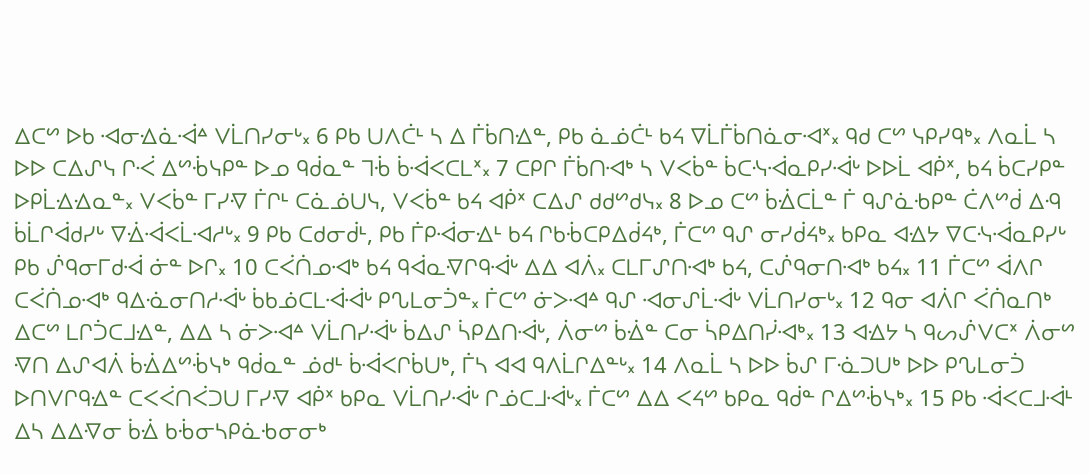ᐃᑕᔥ ᐅᑲ ᐗᓂᐎᓈᐙᐞ ᐯᒫᑎᓯᓂᒡ᙮ 6 ᑭᑲ ᑌᐱᑖᒻ ᓴ ᐃ ᒦᑳᑎᐎᓐ, ᑭᑲ ᓈᓅᑖᒻ ᑲᔦ ᐁᒫᒦᑳᑎᓈᓂᐗᕽ᙮ ᑫᑯ ᑕᔥ ᓭᑭᓯᑫᒃ᙮ ᐱᓇᒫ ᓴ ᐅᐅ ᑕᐃᔑᓭ ᒋᑆ ᐃᔥᒀᓭᑭᓐ ᐅᓄ ᑫᑰᓇᓐ ᒣᒀ ᑳᐙᐸᑕᒪᕽ᙮ 7 ᑕᑭᒋ ᒦᑳᑎᐗᒃ ᓴ ᐯᐸᑳᓐ ᑳᑕᓶᐙᓇᑭᓯᐙᒡ ᐅᐅᒫ ᐊᑮᕽ, ᑲᔦ ᑳᑕᓯᑭᓐ ᐅᑭᒫᐎᐎᓇᓐ᙮ ᐯᐸᑳᓐ ᒥᓯᐌ ᒦᒋᒻ ᑕᓈᓅᑌᓭ, ᐯᐸᑳᓐ ᑲᔦ ᐊᑮᕽ ᑕᐃᔑ ᑯᑯᔥᑯᓭ᙮ 8 ᐅᓄ ᑕᔥ ᑳᐐᑕᒫᓐ ᒦ ᑫᔑᓈᑾᑭᓐ ᑖᐱᔥᑰ ᐃᑴ ᑳᒫᒋᐋᑯᓯᒡ ᐁᐐᐙᐸᒫᐗᓱᒡ᙮ 9 ᑭᑲ ᑕᑯᓂᑰᒻ, ᑭᑲ ᒦᑭᐙᓂᐎᒻ ᑲᔦ ᒋᑲᒀᑕᑭᐃᑰᔦᒃ, ᒦᑕᔥ ᑫᔑ ᓂᓯᑰᔦᒃ᙮ ᑲᑭᓇ ᐊᐎᔭ ᐁᑕᓶᐙᓇᑭᓯᒡ ᑭᑲ ᔒᑫᓂᒥᑯᐙ ᓃᓐ ᐅᒋ᙮ 10 ᑕᐹᑏᓄᐗᒃ ᑲᔦ ᑫᐋᓇᐌᒋᑫᐙᒡ ᐃᐃ ᐊᐲ᙮ ᑕᒪᒥᔑᑎᐗᒃ ᑲᔦ, ᑕᔒᑫᓂᑎᐗᒃ ᑲᔦ᙮ 11 ᒦᑕᔥ ᐋᐱᒋ ᑕᐹᑏᓄᐗᒃ ᑫᐃᓍᓂᑎᓱᐙᒡ ᑳᑲᓅᑕᒪᐙᐙᒡ ᑭᔐᒪᓂᑑᓐ᙮ ᒦᑕᔥ ᓃᐳᐗᐞ ᑫᔑ ᐗᓂᔑᒫᐙᒡ ᐯᒫᑎᓯᓂᒡ᙮ 12 ᑫᓂ ᐊᐲᒋ ᐹᑏᓇᑎᒃ ᐃᑕᔥ ᒪᒋᑑᑕᒧᐎᓐ, ᐃᐃ ᓴ ᓃᐳᐗᐞ ᐯᒫᑎᓯᐙᒡ ᑳᐃᔑ ᓵᑭᐃᑎᐙᒡ, ᐲᓂᔥ ᑳᐐᓐ ᑕᓂ ᓵᑭᐃᑎᓰᐗᒃ᙮ 13 ᐊᐎᔭ ᓴ ᑫᔕᔒᐯᑕᕽ ᐲᓂᔥ ᐌᑎ ᐃᔑᐊᐲ ᑳᐐᐃᔥᒀᓭᒃ ᑫᑰᓇᓐ ᓅᑯᒻ ᑳᐙᐸᒋᑳᑌᒃ, ᒦᓴ ᐊᐊ ᑫᐱᒫᒋᐃᓐᒡ᙮ 14 ᐱᓇᒫ ᓴ ᐅᐅ ᑳᔑ ᒥᓍᑐᑌᒃ ᐅᐅ ᑭᔐᒪᓂᑑ ᐅᑎᐯᒋᑫᐎᓐ ᑕᐸᐹᑎᐹᑐᑌ ᒥᓯᐌ ᐊᑮᕽ ᑲᑭᓇ ᐯᒫᑎᓯᐙᒡ ᒋᓅᑕᒧᐙᒡ᙮ ᒦᑕᔥ ᐃᐃ ᐸᔦᔥ ᑲᑭᓇ ᑫᑰᓐ ᒋᐃᔥᒀᓭᒃ᙮ 15 ᑭᑲ ᐙᐸᑕᒧᐙᒻ ᐃᓴ ᐃᐃᐌᓂ ᑳᐐ ᑲᒀᓂᓴᑭᓈᑾᓂᓂᒃ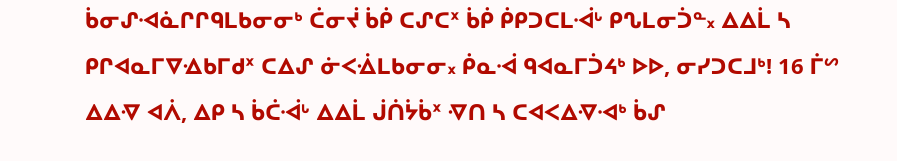ᑳᓂᔑᐗᓈᒋᒋᑫᒪᑲᓂᓂᒃ ᑖᓂᔫ ᑳᑮ ᑕᔑᑕᕽ ᑳᑮ ᑮᑭᑐᑕᒪᐙᒡ ᑭᔐᒪᓂᑑᓐ᙮ ᐃᐃᒫ ᓴ ᑭᒋᐊᓇᒥᐁᐎᑲᒥᑯᕽ ᑕᐃᔑ ᓃᐸᐐᒪᑲᓂᓂ᙮ ᑮᓇᐙ ᑫᐊᓇᒥᑑᔦᒃ ᐅᐅ, ᓂᓯᑐᑕᒧᒃ! 16 ᒦᔥ ᐃᐃᐌ ᐊᐲ, ᐃᑭ ᓴ ᑳᑖᐙᒡ ᐃᐃᒫ ᒎᑏᔮᑳᕽ ᐌᑎ ᓴ ᑕᐊᐸᐃᐌᐗᒃ ᑳᔑ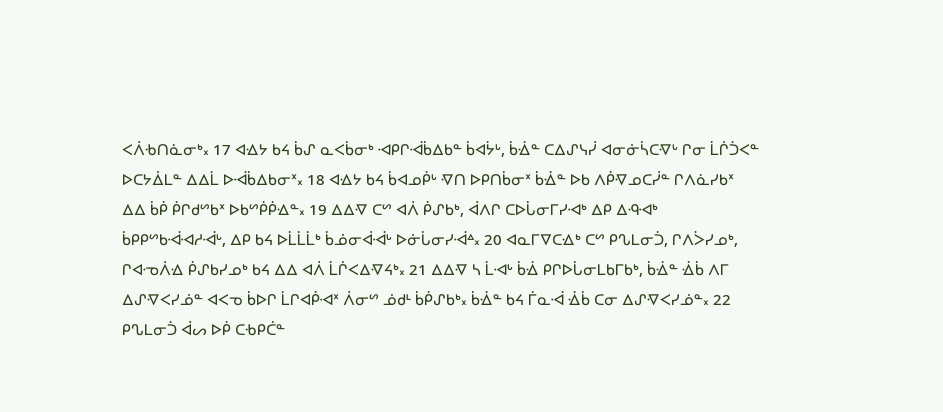ᐸᐲᑾᑎᓈᓂᒃ᙮ 17 ᐊᐎᔭ ᑲᔦ ᑳᔑ ᓇᐸᑳᓂᒃ ᐗᑭᒋᐙᑳᐃᑲᓐ ᑳᐊᔮᒡ, ᑳᐐᓐ ᑕᐃᔑᓭᓰ ᐊᓂᓃᓵᑕᐌᒡ ᒋᓂ ᒫᒌᑑᐸᓐ ᐅᑕᔭᐄᒪᓐ ᐃᐃᒫ ᐅᐙᑳᐃᑲᓂᕽ᙮ 18 ᐊᐎᔭ ᑲᔦ ᑳᐊᓄᑮᒡ ᐌᑎ ᐅᑭᑎᑳᓂᕽ ᑳᐐᓐ ᐅᑲ ᐱᑮᐌᓄᑕᓰᓐ ᒋᐱᓈᓯᑲᕽ ᐃᐃ ᑳᑮ ᑮᒋᑯᔥᑲᕽ ᐅᑲᔥᑮᑮᐎᓐ᙮ 19 ᐃᐃᐌ ᑕᔥ ᐊᐲ ᑮᔑᑲᒃ, ᐋᐱᒋ ᑕᐅᒑᓂᒥᓯᐗᒃ ᐃᑭ ᐃᑴᐗᒃ ᑳᑭᑭᔥᑲᐙᐗᓱᐙᒡ, ᐃᑭ ᑲᔦ ᐅᒫᒫᒫᒃ ᑳᓅᓂᐋᐙᒡ ᐅᓃᒑᓂᓯᐙᐞ᙮ 20 ᐊᓇᒥᐁᑕᐎᒃ ᑕᔥ ᑭᔐᒪᓂᑑ, ᒋᐱᐴᓯᓄᒃ, ᒋᐊᓉᐲᐎ ᑮᔑᑲᓯᓄᒃ ᑲᔦ ᐃᐃ ᐊᐲ ᒫᒌᐸᐃᐌᔦᒃ᙮ 21 ᐃᐃᐌ ᓴ ᒫᐗᒡ ᑳᐐ ᑭᒋᐅᒑᓂᒪᑲᒥᑲᒃ, ᑳᐐᓐ ᐐᑳ ᐱᒥ ᐃᔑᐌᐸᓯᓅᓐ ᐊᐸᓀ ᑳᐅᒋ ᒫᒋᐊᑮᐗᕽ ᐲᓂᔥ ᓅᑯᒻ ᑳᑮᔑᑲᒃ᙮ ᑳᐐᓐ ᑲᔦ ᒦᓇᐙ ᐐᑳ ᑕᓂ ᐃᔑᐌᐸᓯᓅᓐ᙮ 22 ᑭᔐᒪᓂᑑ ᐋᔕ ᐅᑮ ᑕᑾᑭᑖᓐ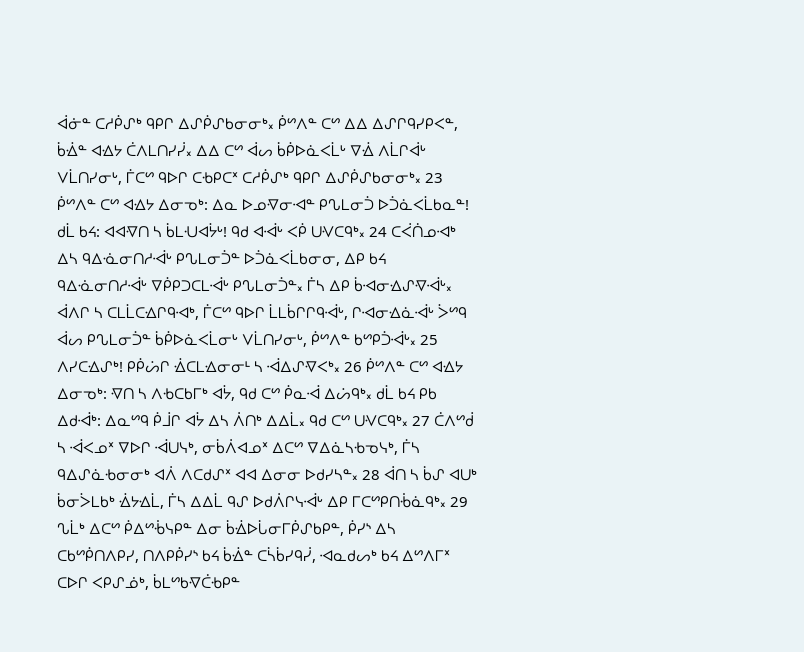ᐋᓃᓐ ᑕᓱᑮᔑᒃ ᑫᑭᒋ ᐃᔑᑮᔑᑲᓂᓂᒃ᙮ ᑮᔥᐱᓐ ᑕᔥ ᐃᐃ ᐃᔑᒋᑫᓯᑭᐸᓐ, ᑳᐐᓐ ᐊᐎᔭ ᑖᐱᒪᑎᓯᓰ᙮ ᐃᐃ ᑕᔥ ᐋᔕ ᑳᑮᐅᓈᐸᒫᒡ ᐁᐐ ᐱᒫᒋᐋᒡ ᐯᒫᑎᓯᓂᒡ, ᒦᑕᔥ ᑫᐅᒋ ᑕᑾᑭᑕᕽ ᑕᓱᑮᔑᒃ ᑫᑭᒋ ᐃᔑᑮᔑᑲᓂᓂᒃ᙮ 23 ᑮᔥᐱᓐ ᑕᔥ ᐊᐎᔭ ᐃᓂᓀᒃ: ᐃᓇ ᐅᓄᐌᓂᐗᓐ ᑭᔐᒪᓂᑑ ᐅᑑᓈᐸᒫᑲᓇᓐ! ᑯᒫ ᑲᔦ: ᐊᐊᐌᑎ ᓴ ᑳᒪᑗᐊᔮᒡ! ᑫᑯ ᐊᐙᒡ ᐸᑮ ᑌᐺᑕᑫᒃ᙮ 24 ᑕᐹᑏᓄᐗᒃ ᐃᓴ ᑫᐃᓍᓂᑎᓱᐙᒡ ᑭᔐᒪᓂᑑᓐ ᐅᑑᓈᐸᒫᑲᓂᓂ, ᐃᑭ ᑲᔦ ᑫᐃᓍᓂᑎᓱᐙᒡ ᐁᑮᑭᑐᑕᒪᐙᒡ ᑭᔐᒪᓂᑑᓐ᙮ ᒦᓴ ᐃᑭ ᑳᐗᓂᐎᔑᐌᐙᒡ᙮ ᐋᐱᒋ ᓴ ᑕᒪᒫᑕᐎᒋᑫᐗᒃ, ᒦᑕᔥ ᑫᐅᒋ ᒫᒪᑳᒋᒋᑫᐙᒡ, ᒋᐗᓂᐎᓈᐙᒡ ᐴᔥᑫ ᐋᔕ ᑭᔐᒪᓂᑑᓐ ᑳᑮᐅᓈᐸᒫᓂᒡ ᐯᒫᑎᓯᓂᒡ, ᑮᔥᐱᓐ ᑲᔥᑭᑑᐙᒡ᙮ 25 ᐱᓯᑕᐎᔑᒃ! ᑭᑮᔖᒋ ᐐᑕᒪᐎᓂᓂᒻ ᓴ ᐙᐃᔑᐌᐸᒃ᙮ 26 ᑮᔥᐱᓐ ᑕᔥ ᐊᐎᔭ ᐃᓂᓀᒃ: ᐌᑎ ᓴ ᐱᑾᑕᑲᒥᒃ ᐊᔮ, ᑫᑯ ᑕᔥ ᑮᓇᐙ ᐃᔖᑫᒃ᙮ ᑯᒫ ᑲᔦ ᑭᑲ ᐃᑯᐙᒃ: ᐃᓇᔥᑫ ᑮᒨᒋ ᐊᔮ ᐃᓴ ᐲᑎᒃ ᐃᐃᒫ᙮ ᑫᑯ ᑕᔥ ᑌᐺᑕᑫᒃ᙮ 27 ᑖᐱᔥᑰ ᓴ ᐙᐸᓄᕽ ᐁᐅᒋ ᐙᑌᓭᒃ, ᓂᑳᐲᐊᓄᕽ ᐃᑕᔥ ᐁᐃᓈᓴᑾᓀᓭᒃ, ᒦᓴ ᑫᐃᔑᓈᑾᓂᓂᒃ ᐊᐲ ᐱᑕᑯᔑᕽ ᐊᐊ ᐃᓂᓂ ᐅᑯᓯᓴᓐ᙮ 28 ᐋᑎ ᓴ ᑳᔑ ᐊᑌᒃ ᑳᓂᐴᒪᑲᒃ ᐐᔭᐎᒫ, ᒦᓴ ᐃᐃᒫ ᑫᔑ ᐅᑯᐲᒋᓭᐙᒡ ᐃᑭ ᒥᑕᔥᑭᑎᒀᓈᑫᒃ᙮ 29 ᔐᒫᒃ ᐃᑕᔥ ᑮᐃᔥᒀᓭᑭᓐ ᐃᓂ ᑳᐐᐅᒑᓂᒥᑮᔑᑲᑭᓐ, ᑮᓯᔅ ᐃᓴ ᑕᑲᔥᑮᑎᐱᑭᓯ, ᑎᐱᑭᑮᓯᔅ ᑲᔦ ᑳᐐᓐ ᑕᓵᑳᓯᑫᓰ, ᐗᓇᑯᔕᒃ ᑲᔦ ᐃᔥᐱᒥᕽ ᑕᐅᒋ ᐸᑭᔑᓅᒃ, ᑳᒪᔥᑲᐌᑖᑾᑭᓐ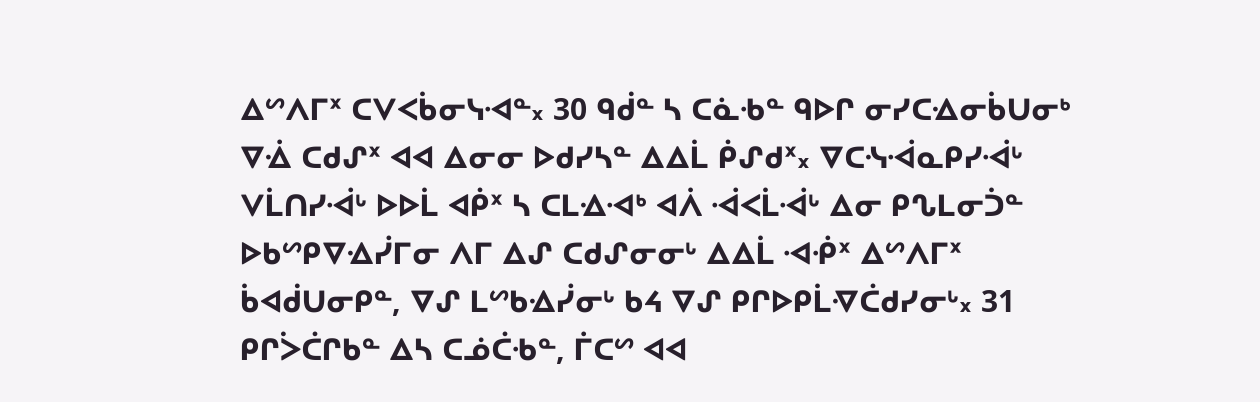ᐃᔥᐱᒥᕽ ᑕᐯᐸᑳᓂᓭᐗᓐ᙮ 30 ᑫᑰᓐ ᓴ ᑕᓈᑾᓐ ᑫᐅᒋ ᓂᓯᑕᐎᓂᑳᑌᓂᒃ ᐁᐐ ᑕᑯᔑᕽ ᐊᐊ ᐃᓂᓂ ᐅᑯᓯᓴᓐ ᐃᐃᒫ ᑮᔑᑯᕽ᙮ ᐁᑕᓶᐙᓇᑭᓯᐙᒡ ᐯᒫᑎᓯᐙᒡ ᐅᐅᒫ ᐊᑮᕽ ᓴ ᑕᒪᐎᐗᒃ ᐊᐲ ᐙᐸᒫᐙᒡ ᐃᓂ ᑭᔐᒪᓂᑑᓐ ᐅᑲᔥᑭᐁᐎᓰᒥᓂ ᐱᒥ ᐃᔑ ᑕᑯᔑᓂᓂᒡ ᐃᐃᒫ ᐗᑸᕽ ᐃᔥᐱᒥᕽ ᑳᐊᑰᑌᓂᑭᓐ, ᐁᔑ ᒪᔥᑲᐎᓰᓂᒡ ᑲᔦ ᐁᔑ ᑭᒋᐅᑭᒫᐌᑖᑯᓯᓂᒡ᙮ 31 ᑭᒋᐴᑖᒋᑲᓐ ᐃᓴ ᑕᓅᑖᑾᓐ, ᒦᑕᔥ ᐊᐊ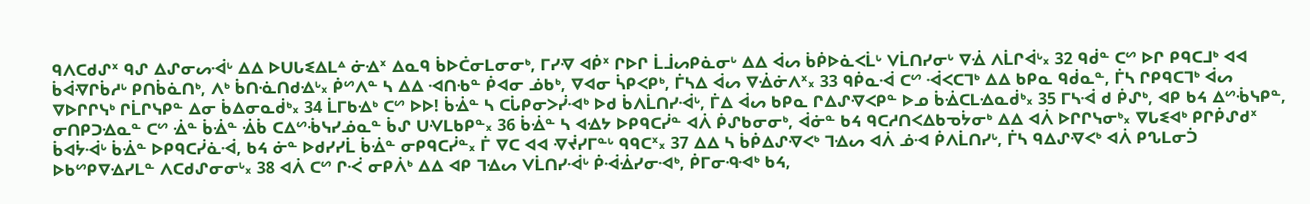ᑫᐱᑕᑯᔑᕽ ᑫᔑ ᐃᔑᓂᔕᐙᒡ ᐃᐃ ᐅᑌᒐᓬᐃᒪᐞ ᓃᐎᕽ ᐃᓇᑫ ᑳᐅᑖᓂᒪᓂᓂᒃ, ᒥᓯᐌ ᐊᑮᕽ ᒋᐅᒋ ᒫᒨᔕᑭᓈᓂᒡ ᐃᐃ ᐋᔕ ᑳᑮᐅᓈᐸᒫᒡ ᐯᒫᑎᓯᓂᒡ ᐁᐐ ᐱᒫᒋᐋᒡ᙮ 32 ᑫᑰᓐ ᑕᔥ ᐅᒋ ᑭᑫᑕᒧᒃ ᐊᐊ ᑳᐋᐌᒋᑳᓱᒡ ᑭᑎᑳᓈᑎᒃ, ᐱᒃ ᑳᑎᓍᑎᑯᐎᒡ᙮ ᑮᔥᐱᓐ ᓴ ᐃᐃ ᐗᑎᑾᓐ ᑮᐊᓂ ᓅᑲᒃ, ᐁᐊᓂ ᓵᑭᐸᑭᒃ, ᒦᓴᐃ ᐋᔕ ᐁᐐᓃᐱᕽ᙮ 33 ᑫᑮᓇᐙ ᑕᔥ ᐙᐸᑕᒣᒃ ᐃᐃ ᑲᑭᓇ ᑫᑰᓇᓐ, ᒦᓴ ᒋᑭᑫᑕᒣᒃ ᐋᔕ ᐁᐅᒋᒋᓭᒃ ᒋᒫᒋᓭᑭᓐ ᐃᓂ ᑳᐃᓂᓇᑰᒃ᙮ 34 ᒫᒥᑲᐎᒃ ᑕᔥ ᐅᐅ! ᑳᐐᓐ ᓴ ᑕᒑᑭᓂᐳᓰᐗᒃ ᐅᑯ ᑳᐱᒫᑎᓯᐙᒡ, ᒦᐃ ᐋᔕ ᑲᑭᓇ ᒋᐃᔑᐌᐸᑭᓐ ᐅᓄ ᑳᐐᑕᒪᐎᓇᑰᒃ᙮ 35 ᒥᓴᐙ ᑯ ᑮᔑᒃ, ᐊᑭ ᑲᔦ ᐃᔥᒀᓭᑭᓐ, ᓂᑎᑭᑐᐎᓇᓐ ᑕᔥ ᐐᓐ ᑳᐐᓐ ᐐᑳ ᑕᐃᔥᒀᓭᓯᓅᓇᓐ ᑳᔑ ᑌᐺᒪᑲᑭᓐ᙮ 36 ᑳᐐᓐ ᓴ ᐊᐎᔭ ᐅᑭᑫᑕᓰᓐ ᐊᐲ ᑮᔑᑲᓂᓂᒃ, ᐋᓃᓐ ᑲᔦ ᑫᑕᓱᑎᐸᐃᑲᓀᔮᓂᒃ ᐃᐃ ᐊᐲ ᐅᒋᒋᓭᓂᒃ᙮ ᐁᒐᓬᐊᒃ ᑭᒋᑮᔑᑯᕽ ᑳᐊᔮᐙᒡ ᑳᐐᓐ ᐅᑭᑫᑕᓰᓈᐙ, ᑲᔦ ᓃᓐ ᐅᑯᓯᓯᒫ ᑳᐐᓐ ᓂᑭᑫᑕᓰᓐ᙮ ᒦ ᐁᑕ ᐊᐊ ᐌᔫᓯᒥᓐᒡ ᑫᑫᑕᕽ᙮ 37 ᐃᐃ ᓴ ᑳᑮᐃᔑᐌᐸᒃ ᒣᐎᔕ ᐊᐲ ᓅᐗ ᑮᐱᒫᑎᓯᒡ, ᒦᓴ ᑫᐃᔑᐌᐸᒃ ᐊᐲ ᑭᔐᒪᓂᑑ ᐅᑲᔥᑭᐁᐎᓯᒪᓐ ᐱᑕᑯᔑᓂᓂᒡ᙮ 38 ᐊᐲ ᑕᔥ ᒋᑆ ᓂᑭᐲᒃ ᐃᐃ ᐊᑭ ᒣᐎᔕ ᐯᒫᑎᓯᐙᒡ ᑮᐙᐐᓯᓂᐗᒃ, ᑮᒥᓂᑴᐗᒃ ᑲᔦ,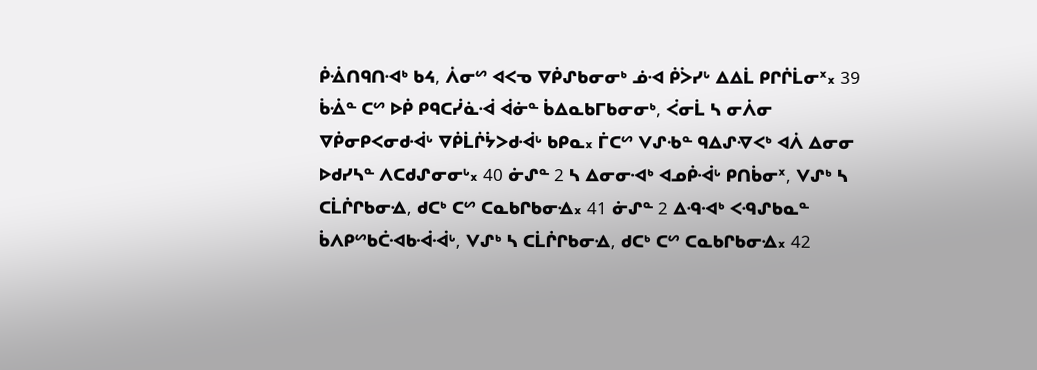ᑮᐐᑎᑫᑎᐗᒃ ᑲᔦ, ᐲᓂᔥ ᐊᐸᓀ ᐁᑮᔑᑲᓂᓂᒃ ᓅᐗ ᑮᐴᓯᒡ ᐃᐃᒫ ᑭᒋᒌᒫᓂᕽ᙮ 39 ᑳᐐᓐ ᑕᔥ ᐅᑮ ᑭᑫᑕᓰᓈᐙ ᐋᓃᓐ ᑳᐃᓇᑲᒥᑲᓂᓂᒃ, ᐹᓂᒫ ᓴ ᓂᐲᓂ ᐁᑮᓂᑭᐸᓂᑯᐙᒡ ᐁᑮᒫᒌᔮᐳᑯᐙᒡ ᑲᑭᓇ᙮ ᒦᑕᔥ ᐯᔑᑾᓐ ᑫᐃᔑᐌᐸᒃ ᐊᐲ ᐃᓂᓂ ᐅᑯᓯᓴᓐ ᐱᑕᑯᔑᓂᓂᒡ᙮ 40 ᓃᔑᓐ 2 ᓴ ᐃᓂᓂᐗᒃ ᐊᓄᑮᐙᒡ ᑭᑎᑳᓂᕽ, ᐯᔑᒃ ᓴ ᑕᒫᒌᒋᑲᓂᐎ, ᑯᑕᒃ ᑕᔥ ᑕᓇᑲᒋᑲᓂᐎ᙮ 41 ᓃᔑᓐ 2 ᐃᑴᐗᒃ ᐸᑴᔑᑲᓇᓐ ᑳᐱᑭᔥᑲᑖᐗᑲᐙᐙᒡ, ᐯᔑᒃ ᓴ ᑕᒫᒌᒋᑲᓂᐎ, ᑯᑕᒃ ᑕᔥ ᑕᓇᑲᒋᑲᓂᐎ᙮ 42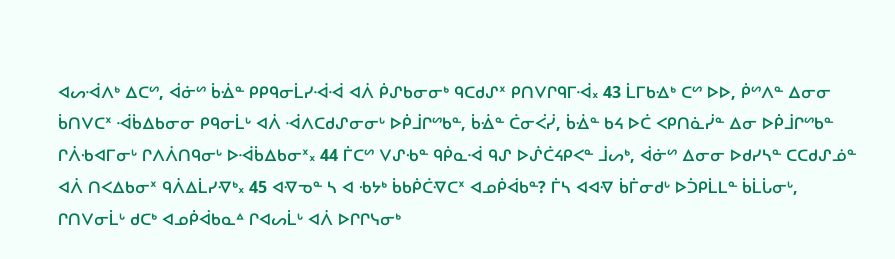ᐊᔕᐙᐱᒃ ᐃᑕᔥ, ᐋᓃᔥ ᑳᐐᓐ ᑭᑭᑫᓂᒫᓯᐙᐙ ᐊᐲ ᑮᔑᑲᓂᓂᒃ ᑫᑕᑯᔑᕽ ᑭᑎᐯᒋᑫᒥᐙ᙮ 43 ᒫᒥᑲᐎᒃ ᑕᔥ ᐅᐅ, ᑮᔥᐱᓐ ᐃᓂᓂ ᑳᑎᐯᑕᕽ ᐙᑳᐃᑲᓂᓂ ᑭᑫᓂᒫᒡ ᐊᐲ ᐙᐱᑕᑯᔑᓂᓂᒡ ᐅᑮᒨᒋᔥᑲᓐ, ᑳᐐᓐ ᑖᓂᐹᓰ, ᑳᐐᓐ ᑲᔦ ᐅᑖ ᐸᑭᑎᓈᓰᓐ ᐃᓂ ᐅᑮᒨᒋᔥᑲᓐ ᒋᐲᑾᐊᒥᓂᒡ ᒋᐱᐲᑎᑫᓂᒡ ᐅᐙᑳᐃᑲᓂᕽ᙮ 44 ᒦᑕᔥ ᐯᔑᑾᓐ ᑫᑮᓇᐙ ᑫᔑ ᐅᔒᑖᔦᑭᐸᓐ ᒨᔕᒃ, ᐋᓃᔥ ᐃᓂᓂ ᐅᑯᓯᓴᓐ ᑕᑕᑯᔑᓅᓐ ᐊᐲ ᑎᐸᐃᑲᓂᕽ ᑫᐲᐃᒫᓯᐌᒃ᙮ 45 ᐊᐌᓀᓐ ᓴ ᐊ ᑾᔭᒃ ᑳᑲᑮᑖᐌᑕᕽ ᐊᓄᑮᐋᑲᓐ? ᒦᓴ ᐊᐊᐌ ᑳᒦᓂᑯᒡ ᐅᑑᑭᒫᒪᓐ ᑳᒫᒑᓂᒡ, ᒋᑎᐯᓂᒫᒡ ᑯᑕᒃ ᐊᓄᑮᐋᑲᓇᐞ ᒋᐊᔕᒫᒡ ᐊᐲ ᐅᒋᒋᓭᓂᒃ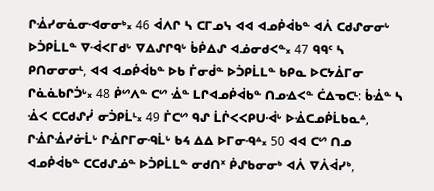ᒋᐐᓯᓂᓈᓂᐗᓂᓂᒃ᙮ 46 ᐋᐱᒋ ᓴ ᑕᒥᓄᓭ ᐊᐊ ᐊᓄᑮᐋᑲᓐ ᐊᐲ ᑕᑯᔑᓂᓂᒡ ᐅᑑᑭᒫᒪᓐ ᐁᐙᐸᒥᑯᒡ ᐁᐃᔑᒋᑫᒡ ᑳᑮᐃᔑ ᐊᓅᓂᑯᐸᓐ᙮ 47 ᑫᑫᑦ ᓴ ᑭᑎᓂᓂᓂᒻ, ᐊᐊ ᐊᓄᑮᐋᑲᓐ ᐅᑲ ᒦᓂᑰᓐ ᐅᑑᑭᒫᒪᓐ ᑲᑭᓇ ᐅᑕᔭᐄᒥᓂ ᒋᓈᓈᑲᒋᑑᒡ᙮ 48 ᑮᔥᐱᓐ ᑕᔥ ᐐᓐ ᒪᒋᐊᓄᑮᐋᑲᓐ ᑎᓄᐎᐸᓐ ᑖᐃᓀᑕᒻ: ᑳᐐᓐ ᓴ ᐐᐸ ᑕᑕᑯᔑᓰ ᓂᑑᑭᒫᒻ᙮ 49 ᒦᑕᔥ ᑫᔑ ᒫᒌᐸᐸᑭᑌᐙᒡ ᐅᐐᑕᓄᑮᒫᑲᓇᐞ, ᒋᐐᒋᐐᓯᓃᒫᒡ ᒋᐐᒋᒥᓂᑴᒫᒡ ᑲᔦ ᐃᐃ ᐅᒥᓂᑴᐞ᙮ 50 ᐊᐊ ᑕᔥ ᑎᓄ ᐊᓄᑮᐋᑲᓐ ᑕᑕᑯᔑᓅᓐ ᐅᑑᑭᒫᒪᓐ ᓂᑯᑎᕽ ᑮᔑᑲᓂᓂᒃ ᐊᐲ ᐁᐲᐋᓯᒃ,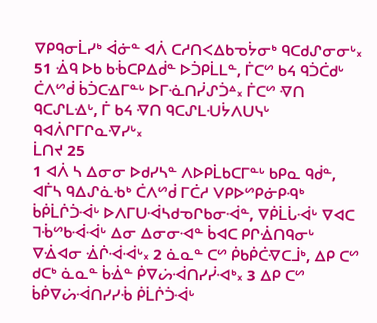ᐁᑭᑫᓂᒫᓯᒃ ᐋᓃᓐ ᐊᐲ ᑕᓱᑎᐸᐃᑲᓀᔮᓂᒃ ᑫᑕᑯᔑᓂᓂᒡ᙮ 51 ᐐᑫ ᐅᑲ ᑲᒀᑕᑭᐃᑰᓐ ᐅᑑᑭᒫᒪᓐ, ᒦᑕᔥ ᑲᔦ ᑫᑑᑖᑯᒡ ᑖᐱᔥᑰ ᑳᑑᑕᐎᒥᓐᒡ ᐅᒥᓍᑎᓰᔑᑑᐞ᙮ ᒦᑕᔥ ᐌᑎ ᑫᑕᔑᒪᐎᒡ, ᒦ ᑲᔦ ᐌᑎ ᑫᑕᔑᒪᑗᔮᐱᑌᓭᒡ ᑫᐊᐲᒋᒥᒋᓇᐌᓯᒡ᙮
ᒫᑎᔪ 25
1 ᐊᐲ ᓴ ᐃᓂᓂ ᐅᑯᓯᓴᓐ ᐱᐅᑭᒫᑲᑕᒥᓐᒡ ᑲᑭᓇ ᑫᑰᓐ, ᐊᒦᓴ ᑫᐃᔑᓈᑾᒃ ᑖᐱᔥᑰ ᒥᑖᓱ ᐯᑭᐅᔥᑭᓃᑭᑴᒃ ᑳᑮᒫᒌᑑᐙᒡ ᐅᐱᒥᑌᐙᓴᑯᓀᒋᑲᓂᐙᓐ, ᐁᑮᒫᒑᐙᒡ ᐁᐊᑕ ᒣᒀᔥᑲᐙᐙᒡ ᐃᓂ ᐃᓂᓂᐗᓐ ᑳᐊᑕ ᑭᒋᐐᑎᑫᓂᒡ ᐁᐐᐊᓂ ᐐᒌᐙᐙᒡ᙮ 2 ᓈᓇᓐ ᑕᔥ ᑮᑲᑮᑖᐌᑕᒨᒃ, ᐃᑭ ᑕᔥ ᑯᑕᒃ ᓈᓇᓐ ᑳᐐᓐ ᑮᐁᔖᐙᑎᓯᓰᐗᒃ᙮ 3 ᐃᑭ ᑕᔥ ᑳᑮᐁᔖᐙᑎᓯᓯᒀ ᑮᒫᒌᑑᐙᒡ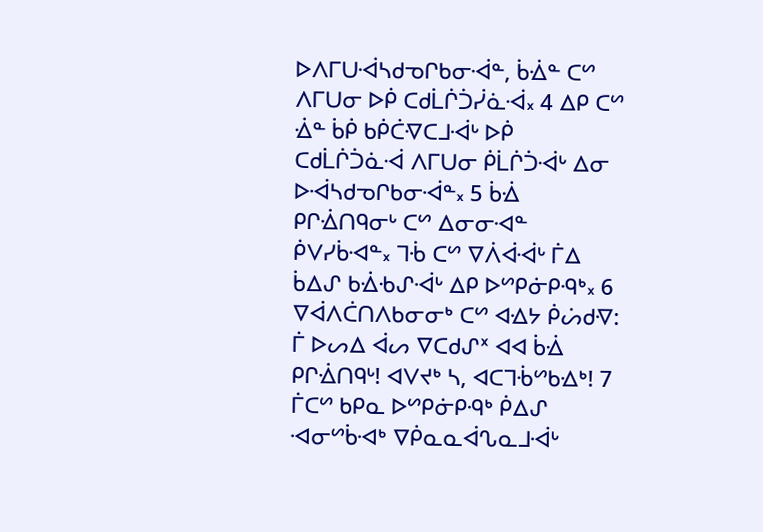ᐅᐱᒥᑌᐙᓴᑯᓀᒋᑲᓂᐙᓐ, ᑳᐐᓐ ᑕᔥ ᐱᒥᑌᓂ ᐅᑮ ᑕᑯᒫᒌᑑᓰᓈᐙ᙮ 4 ᐃᑭ ᑕᔥ ᐐᓐ ᑳᑮ ᑲᑮᑖᐌᑕᒧᐙᒡ ᐅᑮ ᑕᑯᒫᒌᑑᓈᐙ ᐱᒥᑌᓂ ᑮᒫᒌᑑᐙᒡ ᐃᓂ ᐅᐙᓴᑯᓀᒋᑲᓂᐙᓐ᙮ 5 ᑳᐐ ᑭᒋᐐᑎᑫᓂᒡ ᑕᔥ ᐃᓂᓂᐗᓐ ᑮᐯᓯᑳᐗᓐ᙮ ᒣᒀ ᑕᔥ ᐁᐲᐋᐙᒡ ᒦᐃ ᑳᐃᔑ ᑲᐐᑾᔑᐙᒡ ᐃᑭ ᐅᔥᑭᓃᑭᑴᒃ᙮ 6 ᐁᐋᐱᑖᑎᐱᑲᓂᓂᒃ ᑕᔥ ᐊᐎᔭ ᑮᔖᑯᐌ: ᒦ ᐅᔕᐃ ᐋᔕ ᐁᑕᑯᔑᕽ ᐊᐊ ᑳᐐ ᑭᒋᐐᑎᑫᒡ! ᐊᐯᔪᒃ ᓴ, ᐊᑕᒣᒀᔥᑲᐎᒃ! 7 ᒦᑕᔥ ᑲᑭᓇ ᐅᔥᑭᓃᑭᑴᒃ ᑮᐃᔑ ᐗᓂᔥᑳᐗᒃ ᐁᑮᓇᓇᐋᔐᓇᒧᐙᒡ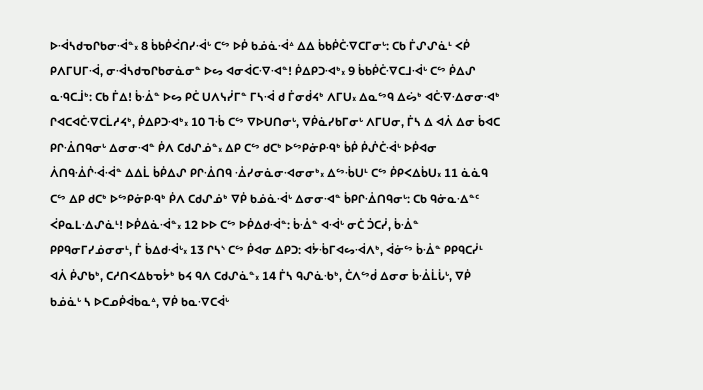ᐅᐙᓴᑯᓀᒋᑲᓂᐙᓐ᙮ 8 ᑳᑲᑮᐹᑎᓯᐙᒡ ᑕᔥ ᐅᑮ ᑲᓅᓈᐙᐞ ᐃᐃ ᑳᑲᑮᑖᐌᑕᒥᓂᒡ: ᑕᑲ ᒦᔑᔑᓈᒻ ᐸᑮ ᑭᐱᒥᑌᒥᐙ, ᓂᐙᓴᑯᓀᒋᑲᓂᓈᓂᓐ ᐅᔕ ᐊᓂᐋᑕᐌᐗᓐ! ᑮᐃᑭᑐᐗᒃ᙮ 9 ᑳᑲᑮᑖᐌᑕᒧᐙᒡ ᑕᔥ ᑮᐃᔑ ᓇᑴᑕᒨᒃ: ᑕᑲ ᒦᐃ! ᑳᐐᓐ ᐅᔕ ᑭᑖ ᑌᐱᓭᓰᒥᓐ ᒥᓴᐙ ᑯ ᒦᓂᑰᔦᒃ ᐱᒥᑌ᙮ ᐃᓇᔥᑫ ᐃᔖᒃ ᐊᑖᐌᐎᓂᓂᐗᒃ ᒋᐊᑕᐊᑖᐌᑕᒫᓱᔦᒃ, ᑮᐃᑭᑐᐗᒃ᙮ 10 ᒣᒀ ᑕᔥ ᐁᐅᑌᑎᓂᒡ, ᐁᑮᓈᓯᑲᒥᓂᒡ ᐱᒥᑌᓂ, ᒦᓴ ᐃ ᐊᐲ ᐃᓂ ᑳᐊᑕ ᑭᒋᐐᑎᑫᓂᒡ ᐃᓂᓂᐗᓐ ᑮᐱ ᑕᑯᔑᓅᓐ᙮ ᐃᑭ ᑕᔥ ᑯᑕᒃ ᐅᔥᑭᓃᑭᑴᒃ ᑳᑮ ᑮᔒᑖᐙᒡ ᐅᑮᐊᓂ ᐲᑎᑫᐐᒌᐙᐙᓐ ᐃᐃᒫ ᑳᑮᐃᔑ ᑭᒋᐐᑎᑫ ᐐᓯᓂᓈᓂᐗᓂᓂᒃ᙮ ᐃᔥᒀᑌᒻ ᑕᔥ ᑮᑭᐸᐃᑳᑌ᙮ 11 ᓈᓈᑫ ᑕᔥ ᐃᑭ ᑯᑕᒃ ᐅᔥᑭᓃᑭᑴᒃ ᑮᐱ ᑕᑯᔑᓅᒃ ᐁᑮ ᑲᓅᓈᐙᒡ ᐃᓂᓂᐗᓐ ᑳᑭᒋᐐᑎᑫᓂᒡ: ᑕᑲ ᑫᓃᓇᐎᓐᑦ ᐹᑭᓇᒪᐎᔑᓈᒻ! ᐅᑮᐃᓈᐙᓐ᙮ 12 ᐅᐅ ᑕᔥ ᐅᑮᐃᑯᐙᓐ: ᑳᐐᓐ ᐊᐙᒡ ᓂᑖ ᑑᑕᓰ, ᑳᐐᓐ ᑭᑭᑫᓂᒥᓯᓅᓂᓂᒻ, ᒦ ᑳᐃᑯᐙᒡ᙮ 13 ᒋᓴᔅ ᑕᔥ ᑮᐊᓂ ᐃᑭᑐ: ᐊᔮᒀᒥᐊᔕᐙᐱᒃ, ᐋᓃᔥ ᑳᐐᓐ ᑭᑭᑫᑕᓰᒻ ᐊᐲ ᑮᔑᑲᒃ, ᑕᓱᑎᐸᐃᑲᓀᔮᒃ ᑲᔦ ᑫᐱ ᑕᑯᔑᓈᓐ᙮ 14 ᒦᓴ ᑫᔑᓈᑾᒃ, ᑖᐱᔥᑰ ᐃᓂᓂ ᑳᐐᒫᒑᒡ, ᐁᑮ ᑲᓅᓈᒡ ᓴ ᐅᑕᓄᑮᐋᑲᓇᐞ, ᐁᑮ ᑲᓇᐌᑕᐋᒡ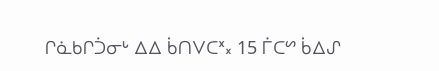ᒋᓈᑲᒋᑑᓂᒡ ᐃᐃ ᑳᑎᐯᑕᕽ᙮ 15 ᒦᑕᔥ ᑳᐃᔑ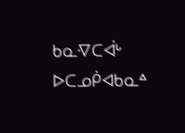ᑲᓇᐌᑕᐋᒡ ᐅᑕᓄᑮᐊᑲᓇᐞ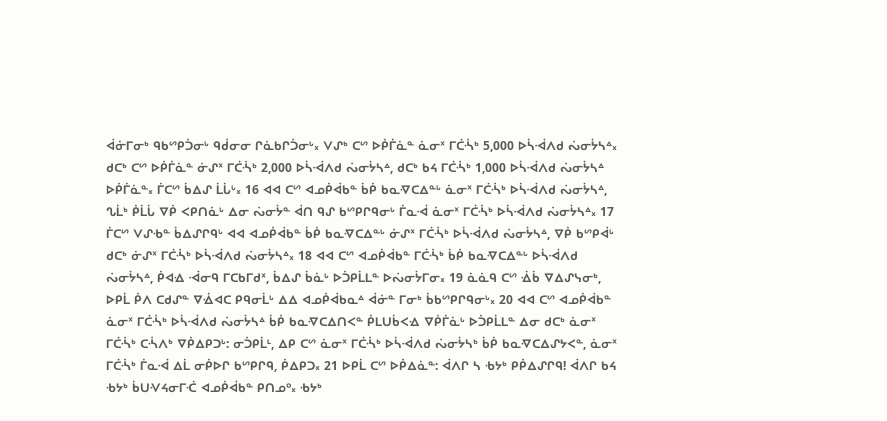ᐋᓃᒥᓂᒃ ᑫᑲᔥᑭᑑᓂᒡ ᑫᑰᓂᓂ ᒋᓈᑲᒋᑑᓂᒡ᙮ ᐯᔑᒃ ᑕᔥ ᐅᑮᒦᓈᓐ ᓈᓂᕽ ᒥᑖᔂᒃ 5,000 ᐅᓵᐙᐱᑯ ᔔᓂᔮᓴᐞ᙮ ᑯᑕᒃ ᑕᔥ ᐅᑮᒦᓈᓐ ᓃᔑᕽ ᒥᑖᔂᒃ 2,000 ᐅᓵᐙᐱᑯ ᔔᓂᔮᓴᐞ, ᑯᑕᒃ ᑲᔦ ᒥᑖᔂᒃ 1,000 ᐅᓵᐙᐱᑯ ᔔᓂᔮᓴᐞ ᐅᑮᒦᓈᓐ᙮ ᒦᑕᔥ ᑳᐃᔑ ᒫᒑᒡ᙮ 16 ᐊᐊ ᑕᔥ ᐊᓄᑮᐋᑲᓐ ᑳᑮ ᑲᓇᐌᑕᐃᓐᒡ ᓈᓂᕽ ᒥᑖᔂᒃ ᐅᓵᐙᐱᑯ ᔔᓂᔮᓴᐞ, ᔐᒫᒃ ᑮᒫᒑ ᐁᑮ ᐸᑭᑎᓈᒡ ᐃᓂ ᔔᓂᔮᓐ ᐋᑎ ᑫᔑ ᑲᔥᑭᒋᑫᓂᒡ ᒦᓇᐙ ᓈᓂᕽ ᒥᑖᔂᒃ ᐅᓵᐙᐱᑯ ᔔᓂᔮᓴᐞ᙮ 17 ᒦᑕᔥ ᐯᔑᑾᓐ ᑳᐃᔑᒋᑫᒡ ᐊᐊ ᐊᓄᑮᐋᑲᓐ ᑳᑮ ᑲᓇᐌᑕᐃᓐᒡ ᓃᔑᕽ ᒥᑖᔂᒃ ᐅᓵᐙᐱᑯ ᔔᓂᔮᓴᐞ, ᐁᑮ ᑲᔥᑭᐋᒡ ᑯᑕᒃ ᓃᔑᕽ ᒥᑖᔂᒃ ᐅᓵᐙᐱᑯ ᔔᓂᔮᓴᐞ᙮ 18 ᐊᐊ ᑕᔥ ᐊᓄᑮᐋᑲᓐ ᒥᑖᔂᒃ ᑳᑮ ᑲᓇᐌᑕᐃᓐᒡ ᐅᓵᐙᐱᑯ ᔔᓂᔮᓴᐞ, ᑮᐊᐎ ᐙᓂᑫ ᒥᑕᑲᒥᑯᕽ, ᑳᐃᔑ ᑳᓈᒡ ᐅᑑᑭᒫᒪᓐ ᐅᔔᓂᔮᒥᓂ᙮ 19 ᓈᓈᑫ ᑕᔥ ᐐᑳ ᐁᐃᔑᓭᓂᒃ, ᐅᑭᒫ ᑮᐱ ᑕᑯᔑᓐ ᐁᐐᐊᑕ ᑭᑫᓂᒫᒡ ᐃᐃ ᐊᓄᑮᐋᑲᓇᐞ ᐋᓃᓐ ᒥᓂᒃ ᑳᑲᔥᑭᒋᑫᓂᒡ᙮ 20 ᐊᐊ ᑕᔥ ᐊᓄᑮᐋᑲᓐ ᓈᓂᕽ ᒥᑖᔂᒃ ᐅᓵᐙᐱᑯ ᔔᓂᔮᓴᐞ ᑳᑮ ᑲᓇᐌᑕᐃᑎᐸᓐ ᑮᒪᑌᑳᐸᐎ ᐁᑮᒦᓈᒡ ᐅᑑᑭᒫᒪᓐ ᐃᓂ ᑯᑕᒃ ᓈᓂᕽ ᒥᑖᔂᒃ ᑕᔂᐱᒃ ᐁᑮᐃᑭᑐᒡ: ᓂᑑᑭᒫᒻ, ᐃᑭ ᑕᔥ ᓈᓂᕽ ᒥᑖᔂᒃ ᐅᓵᐙᐱᑯ ᔔᓂᔮᓴᒃ ᑳᑮ ᑲᓇᐌᑕᐃᔑᔭᐸᓐ, ᓈᓂᕽ ᒥᑖᔂᒃ ᒦᓇᐙ ᐃᒫ ᓂᑮᐅᒋ ᑲᔥᑭᒋᑫ, ᑮᐃᑭᑐ᙮ 21 ᐅᑭᒫ ᑕᔥ ᐅᑮᐃᓈᓐ: ᐋᐱᒋ ᓴ ᑾᔭᒃ ᑭᑮᐃᔑᒋᑫ! ᐋᐱᒋ ᑲᔦ ᑾᔭᒃ ᑳᑌᐺᔦᓂᒥᑣ ᐊᓄᑮᐋᑲᓐ ᑭᑎᓄᐤ᙮ ᑾᔭᒃ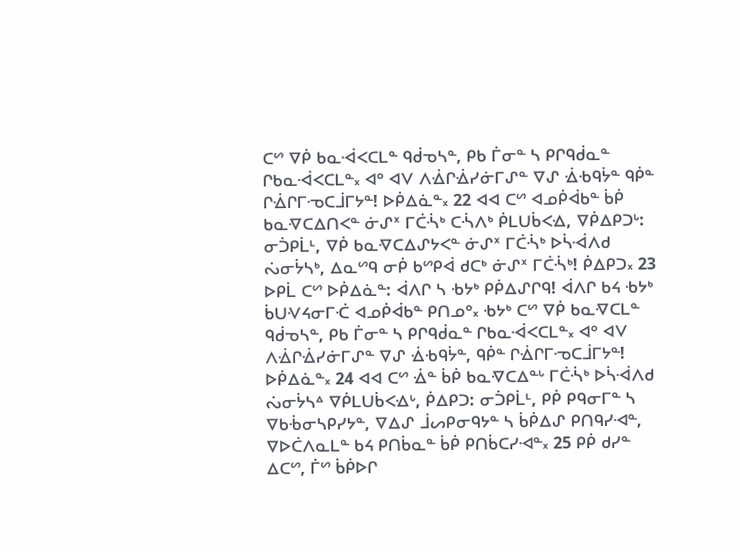ᑕᔥ ᐁᑮ ᑲᓇᐙᐸᑕᒪᓐ ᑫᑰᓀᓴᓐ, ᑭᑲ ᒦᓂᓐ ᓴ ᑭᒋᑫᑰᓇᓐ ᒋᑲᓇᐙᐸᑕᒪᓐ᙮ ᐊᐤ ᐊᐯ ᐱᐐᒋᐐᓯᓃᒥᔑᓐ ᐁᔑ ᐐᑾᑫᔮᓐ ᑫᑮᓐ ᒋᐐᒋᒥᓉᑕᒨᒥᔭᓐ! ᐅᑮᐃᓈᓐ᙮ 22 ᐊᐊ ᑕᔥ ᐊᓄᑮᐋᑲᓐ ᑳᑮ ᑲᓇᐌᑕᐃᑎᐸᓐ ᓃᔑᕽ ᒥᑖᔂᒃ ᑕᔂᐱᒃ ᑮᒪᑌᑳᐸᐎ, ᐁᑮᐃᑭᑐᒡ: ᓂᑑᑭᒫᒻ, ᐁᑮ ᑲᓇᐌᑕᐃᔑᔭᐸᓐ ᓃᔑᕽ ᒥᑖᔂᒃ ᐅᓵᐙᐱᑯ ᔔᓂᔮᓴᒃ, ᐃᓇᔥᑫ ᓂᑮ ᑲᔥᑭᐋ ᑯᑕᒃ ᓃᔑᕽ ᒥᑖᔂᒃ! ᑮᐃᑭᑐ᙮ 23 ᐅᑭᒫ ᑕᔥ ᐅᑮᐃᓈᓐ: ᐋᐱᒋ ᓴ ᑾᔭᒃ ᑭᑮᐃᔑᒋᑫ! ᐋᐱᒋ ᑲᔦ ᑾᔭᒃ ᑳᑌᐺᔦᓂᒥᑣ ᐊᓄᑮᐋᑲᓐ ᑭᑎᓄᐤ᙮ ᑾᔭᒃ ᑕᔥ ᐁᑮ ᑲᓇᐌᑕᒪᓐ ᑫᑰᓀᓴᓐ, ᑭᑲ ᒦᓂᓐ ᓴ ᑭᒋᑫᑰᓇᓐ ᒋᑲᓇᐙᐸᑕᒪᓐ᙮ ᐊᐤ ᐊᐯ ᐱᐐᒋᐐᓯᓃᒥᔑᓐ ᐁᔑ ᐐᑾᑫᔮᓐ, ᑫᑮᓐ ᒋᐐᒋᒥᓉᑕᒨᒥᔭᓐ! ᐅᑮᐃᓈᓐ᙮ 24 ᐊᐊ ᑕᔥ ᐐᓐ ᑳᑮ ᑲᓇᐌᑕᐃᓐᒡ ᒥᑖᔂᒃ ᐅᓵᐙᐱᑯ ᔔᓂᔮᓴᐞ ᐁᑮᒪᑌᑳᐸᐎᒡ, ᑮᐃᑭᑐ: ᓂᑑᑭᒫᒻ, ᑭᑮ ᑭᑫᓂᒥᓐ ᓴ ᐁᑲᒀᓂᓴᑭᓯᔭᓐ, ᐁᐃᔑ ᒨᔕᑭᓂᑫᔭᓐ ᓴ ᑳᑮᐃᔑ ᑭᑎᑫᓯᐗᓐ, ᐁᐅᑖᐱᓇᒪᓐ ᑲᔦ ᑭᑎᑳᓇᓐ ᑳᑮ ᑭᑎᑳᑕᓯᐗᓐ᙮ 25 ᑭᑮ ᑯᓯᓐ ᐃᑕᔥ, ᒦᔥ ᑳᑮᐅᒋ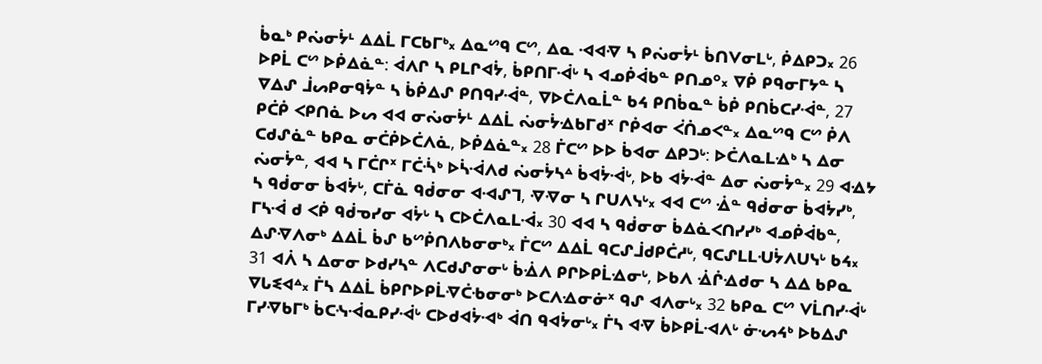ᑳᓇᒃ ᑭᔔᓂᔮᒻ ᐃᐃᒫ ᒥᑕᑲᒥᒃ᙮ ᐃᓇᔥᑫ ᑕᔥ, ᐃᓇ ᐗᐊᐌ ᓴ ᑭᔔᓂᔮᒻ ᑳᑎᐯᓂᒪᒡ, ᑮᐃᑭᑐ᙮ 26 ᐅᑭᒫ ᑕᔥ ᐅᑮᐃᓈᓐ: ᐋᐱᒋ ᓴ ᑭᒪᒋᐊᔮ, ᑳᑭᑎᒥᐙᒡ ᓴ ᐊᓄᑮᐋᑲᓐ ᑭᑎᓄᐤ᙮ ᐁᑮ ᑭᑫᓂᒥᔭᓐ ᓴ ᐁᐃᔑ ᒨᔕᑭᓂᑫᔮᓐ ᓴ ᑳᑮᐃᔑ ᑭᑎᑫᓯᐙᓐ, ᐁᐅᑖᐱᓇᒫᓐ ᑲᔦ ᑭᑎᑳᓇᓐ ᑳᑮ ᑭᑎᑳᑕᓯᐙᓐ, 27 ᑭᑖᑮ ᐸᑭᑎᓈ ᐅᔕ ᐊᐊ ᓂᔔᓂᔮᒻ ᐃᐃᒫ ᔔᓂᔮᐎᑲᒥᑯᕽ ᒋᑮᐊᓂ ᐹᑏᓄᐸᓐ᙮ ᐃᓇᔥᑫ ᑕᔥ ᑮᐱ ᑕᑯᔑᓈᓐ ᑲᑭᓇ ᓂᑖᑮᐅᑖᐱᓈ, ᐅᑮᐃᓈᓐ᙮ 28 ᒦᑕᔥ ᐅᐅ ᑳᐊᓂ ᐃᑭᑐᒡ: ᐅᑖᐱᓇᒪᐎᒃ ᓴ ᐃᓂ ᔔᓂᔮᓐ, ᐊᐊ ᓴ ᒥᑖᒋᕽ ᒥᑖᔂᒃ ᐅᓵᐙᐱᑯ ᔔᓂᔮᓴᐞ ᑳᐊᔮᐙᒡ, ᐅᑲ ᐊᔮᐙᓐ ᐃᓂ ᔔᓂᔮᓐ᙮ 29 ᐊᐎᔭ ᓴ ᑫᑰᓂᓂ ᑳᐊᔮᒡ, ᑕᒦᓈ ᑫᑰᓂᓂ ᐊᐗᔑᒣ, ᐌᐌᓂ ᓴ ᒋᑌᐱᓭᒡ᙮ ᐊᐊ ᑕᔥ ᐐᓐ ᑫᑰᓂᓂ ᑳᐊᔮᓯᒃ, ᒥᓴᐙ ᑯ ᐸᑮ ᑫᑰᓀᓯᓂ ᐊᔮᒡ ᓴ ᑕᐅᑖᐱᓇᒪᐙ᙮ 30 ᐊᐊ ᓴ ᑫᑰᓂᓂ ᑳᐃᓈᐸᑎᓯᓯᒃ ᐊᓄᑮᐋᑲᓐ, ᐃᔑᐌᐱᓂᒃ ᐃᐃᒫ ᑳᔑ ᑲᔥᑮᑎᐱᑲᓂᓂᒃ᙮ ᒦᑕᔥ ᐃᐃᒫ ᑫᑕᔑᒨᑯᑭᑖᓱᒡ, ᑫᑕᔑᒪᒪᑗᔮᐱᑌᓭᒡ ᑲᔦ᙮ 31 ᐊᐲ ᓴ ᐃᓂᓂ ᐅᑯᓯᓴᓐ ᐱᑕᑯᔑᓂᓂᒡ ᑳᐐᐱ ᑭᒋᐅᑭᒫᐎᓂᒡ, ᐅᑲᐱ ᐐᒌᐎᑯᓂ ᓴ ᐃᐃ ᑲᑭᓇ ᐁᒐᓬᐊᐞ᙮ ᒦᓴ ᐃᐃᒫ ᑳᑭᒋᐅᑭᒫᐌᑖᑾᓂᓂᒃ ᐅᑕᐱᐎᓂᓃᕽ ᑫᔑ ᐊᐱᓂᒡ᙮ 32 ᑲᑭᓇ ᑕᔥ ᐯᒫᑎᓯᐙᒡ ᒥᓯᐌᑲᒥᒃ ᑳᑕᓶᐙᓇᑭᓯᐙᒡ ᑕᐅᑯᐊᔮᐗᒃ ᐋᑎ ᑫᐊᔮᓂᒡ᙮ ᒦᓴ ᐊᐌ ᑳᐅᑭᒫᐗᐱᒡ ᓃᔡᔦᒃ ᐅᑲᐃᔑ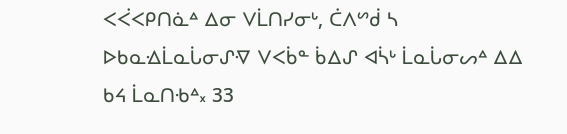ᐸᐹᐸᑭᑎᓈᐞ ᐃᓂ ᐯᒫᑎᓯᓂᒡ, ᑖᐱᔥᑰ ᓴ ᐅᑲᓇᐎᒫᓇᒑᓂᔑᐌ ᐯᐸᑳᓐ ᑳᐃᔑ ᐊᓵᒡ ᒫᓇᒑᓂᔕᐞ ᐃᐃ ᑲᔦ ᒫᓇᑎᑾᐞ᙮ 33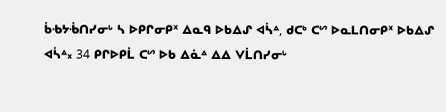ᑳᑾᔭᒀᑎᓯᓂᒡ ᓴ ᐅᑭᒋᓂᑭᕽ ᐃᓇᑫ ᐅᑲᐃᔑ ᐊᓵᐞ, ᑯᑕᒃ ᑕᔥ ᐅᓇᒪᑎᓂᑭᕽ ᐅᑲᐃᔑ ᐊᓵᐞ᙮ 34 ᑭᒋᐅᑭᒫ ᑕᔥ ᐅᑲ ᐃᓈᐞ ᐃᐃ ᐯᒫᑎᓯᓂᒡ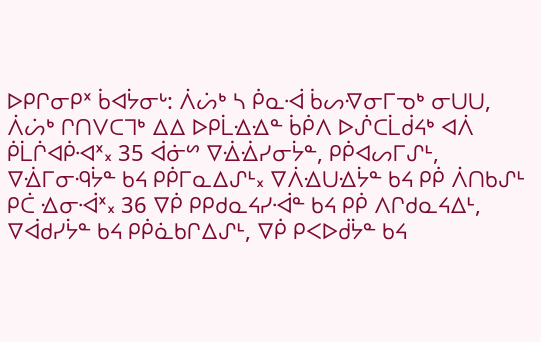ᐅᑭᒋᓂᑭᕽ ᑳᐊᔮᓂᒡ: ᐲᔖᒃ ᓴ ᑮᓇᐙ ᑳᔕᐌᓂᒥᓀᒃ ᓂᑌᑌ, ᐲᔖᒃ ᒋᑎᐯᑕᒣᒃ ᐃᐃ ᐅᑭᒫᐎᐎᓐ ᑳᑮᐱ ᐅᔒᑕᒫᑰᔦᒃ ᐊᐲ ᑮᒫᒌᐊᑮᐗᕽ᙮ 35 ᐋᓃᔥ ᐁᐐᐐᓯᓂᔮᓐ, ᑭᑮᐊᔕᒥᔑᒻ, ᐁᐐᒥᓂᑴᔮᓐ ᑲᔦ ᑭᑮᒥᓇᐃᔑᒻ᙮ ᐁᐲᐎᑌᐎᔮᓐ ᑲᔦ ᑭᑮ ᐲᑎᑲᔑᒻ ᑭᑖ ᐎᓂᐙᕽ᙮ 36 ᐁᑮ ᑭᑭᑯᓇᔦᓯᐙᓐ ᑲᔦ ᑭᑮ ᐱᒋᑯᓇᔦᐃᒻ, ᐁᐋᑯᓯᔮᓐ ᑲᔦ ᑭᑮᓈᑲᒋᐃᔑᒻ, ᐁᑮ ᑭᐸᐅᑰᔮᓐ ᑲᔦ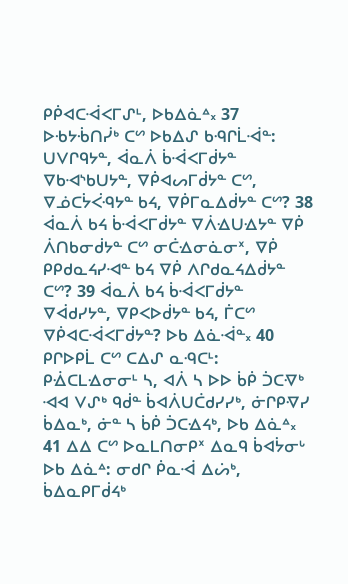ᑭᑮᐊᑕᐙᐸᒥᔑᒻ, ᐅᑲᐃᓈᐞ᙮ 37 ᐅᑾᔭᒀᑎᓰᒃ ᑕᔥ ᐅᑲᐃᔑ ᑲᑴᒋᒫᐙᓐ: ᑌᐯᒋᑫᔭᓐ, ᐋᓇᐲ ᑳᐙᐸᒥᑰᔭᓐ ᐁᑲᐗᔅᑲᑌᔭᓐ, ᐁᑮᐊᔕᒥᑰᔭᓐ ᑕᔥ, ᐁᓅᑕᔮᐹᑴᔭᓐ ᑲᔦ, ᐁᑮᒥᓇᐃᑰᔭᓐ ᑕᔥ? 38 ᐋᓇᐲ ᑲᔦ ᑳᐙᐸᒥᑰᔭᓐ ᐁᐲᐎᑌᐎᔭᓐ ᐁᑮ ᐲᑎᑲᓂᑰᔭᓐ ᑕᔥ ᓂᑖᐎᓂᓈᓂᕽ, ᐁᑮ ᑭᑭᑯᓇᔦᓯᐗᓐ ᑲᔦ ᐁᑮ ᐱᒋᑯᓇᔦᐃᑰᔭᓐ ᑕᔥ? 39 ᐋᓇᐲ ᑲᔦ ᑳᐙᐸᒥᑰᔭᓐ ᐁᐋᑯᓯᔭᓐ, ᐁᑭᐸᐅᑰᔭᓐ ᑲᔦ, ᒦᑕᔥ ᐁᑮᐊᑕᐙᐸᒥᑰᔭᓐ? ᐅᑲ ᐃᓈᐙᓐ᙮ 40 ᑭᒋᐅᑭᒫ ᑕᔥ ᑕᐃᔑ ᓇᑴᑕᒻ: ᑭᐐᑕᒪᐎᓂᓂᒻ ᓴ, ᐊᐲ ᓴ ᐅᐅ ᑳᑮ ᑑᑕᐌᒃ ᐗᐊ ᐯᔑᒃ ᑫᑰᓐ ᑳᐊᐲᑌᑖᑯᓯᓯᒃ, ᓃᒋᑭᐌᓯ ᑳᐃᓇᒃ, ᓃᓐ ᓴ ᑳᑮ ᑑᑕᐎᔦᒃ, ᐅᑲ ᐃᓈᐞ᙮ 41 ᐃᐃ ᑕᔥ ᐅᓇᒪᑎᓂᑭᕽ ᐃᓇᑫ ᑳᐊᔮᓂᒡ ᐅᑲ ᐃᓈᐞ: ᓂᑯᒋ ᑮᓇᐙ ᐃᔖᒃ, ᑳᐃᓇᑭᒥᑰᔦᒃ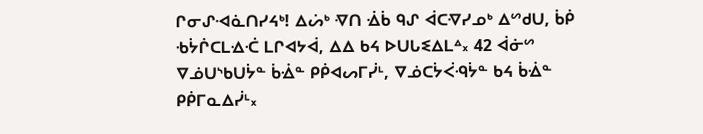ᒋᓂᔑᐗᓈᑎᓯᔦᒃ! ᐃᔖᒃ ᐌᑎ ᐐᑳ ᑫᔑ ᐋᑕᐌᓯᓄᒃ ᐃᔥᑯᑌ, ᑳᑮ ᑾᔮᒌᑕᒪᐎᑣ ᒪᒋᐊᔭᐋ, ᐃᐃ ᑲᔦ ᐅᑌᒐᓬᐃᒪᐞ᙮ 42 ᐋᓃᔥ ᐁᓅᑌᔅᑲᑌᔮᓐ ᑳᐐᓐ ᑭᑮᐊᔕᒥᓰᒻ, ᐁᓅᑕᔮᐹᑴᔮᓐ ᑲᔦ ᑳᐐᓐ ᑭᑮᒥᓇᐃᓰᒻ᙮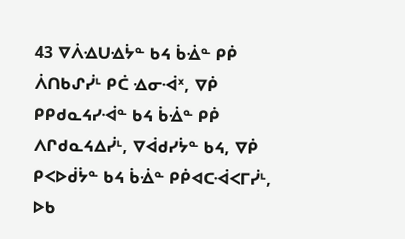43 ᐁᐲᐎᑌᐎᔮᓐ ᑲᔦ ᑳᐐᓐ ᑭᑮ ᐲᑎᑲᔑᓰᒻ ᑭᑖ ᐎᓂᐙᕽ, ᐁᑮ ᑭᑭᑯᓇᔦᓯᐙᓐ ᑲᔦ ᑳᐐᓐ ᑭᑮ ᐱᒋᑯᓇᔦᐃᓰᒻ, ᐁᐋᑯᓯᔮᓐ ᑲᔦ, ᐁᑮ ᑭᐸᐅᑰᔮᓐ ᑲᔦ ᑳᐐᓐ ᑭᑮᐊᑕᐙᐸᒥᓰᒻ, ᐅᑲ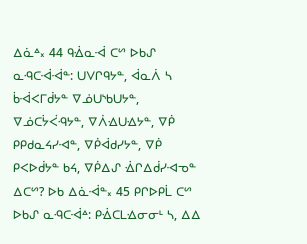ᐃᓈᐞ᙮ 44 ᑫᐐᓇᐙ ᑕᔥ ᐅᑲᔑ ᓇᑴᑕᐙᐙᓐ: ᑌᐯᒋᑫᔭᓐ, ᐋᓇᐲ ᓴ ᑳᐙᐸᒥᑰᔭᓐ ᐁᓅᑌᔅᑲᑌᔭᓐ, ᐁᓅᑕᔮᐹᑴᔭᓐ, ᐁᐲᐎᑌᐎᔭᓐ, ᐁᑮ ᑭᑭᑯᓇᔦᓯᐗᓐ, ᐁᑮᐋᑯᓯᔭᓐ, ᐁᑮ ᑭᐸᐅᑰᔭᓐ ᑲᔦ, ᐁᑮᐃᔑ ᐐᒋᐃᑰᓯᐗᓀᓐ ᐃᑕᔥ? ᐅᑲ ᐃᓈᐙᓐ᙮ 45 ᑭᒋᐅᑭᒫ ᑕᔥ ᐅᑲᔑ ᓇᑴᑕᐙᐞ: ᑭᐐᑕᒪᐎᓂᓂᒻ ᓴ, ᐃᐃ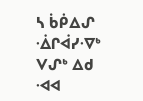ᓴ ᑳᑮᐃᔑ ᐐᒋᐋᓯᐌᒃ ᐯᔑᒃ ᐃᑯ ᐗᐊ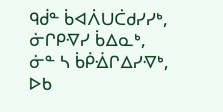ᑫᑰᓐ ᑳᐊᐲᑌᑖᑯᓯᓯᒃ, ᓃᒋᑭᐌᓯ ᑳᐃᓇᒃ, ᓃᓐ ᓴ ᑳᑮᐐᒋᐃᓯᐌᒃ, ᐅᑲ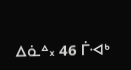ᐃᓈᐞ᙮ 46 ᒦᐗᒃ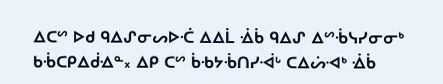ᐃᑕᔥ ᐅᑯ ᑫᐃᔑᓂᔕᐅᑣ ᐃᐃᒫ ᐐᑳ ᑫᐃᔑ ᐃᔥᒀᓭᓯᓂᓂᒃ ᑲᒀᑕᑭᐃᑰᐎᓐ᙮ ᐃᑭ ᑕᔥ ᑳᑾᔭᒀᑎᓯᐙᒡ ᑕᐃᔖᐗᒃ ᐐᑳ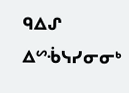ᑫᐃᔑ ᐃᔥᒀᓭᓯᓂᓂᒃ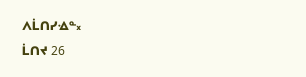ᐱᒫᑎᓯᐎᓐ᙮
ᒫᑎᔪ 26